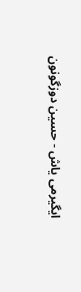ایگیرمی یاش - حسین دوزگونون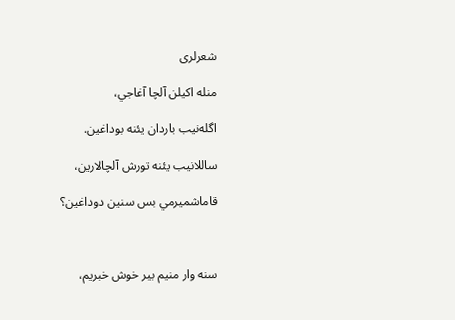شعرلری

منله اكيلن آلچا آغاجي‌‌‌،

اگله‌نيب باردان يئنه بوداغين‌‌‌.

ساللانيب يئنه تورش آلچالارين‌‌‌،

قاماشميرمي بس سنين دوداغين‌؟



سنه وار منيم بير خوش خبريم‌‌‌،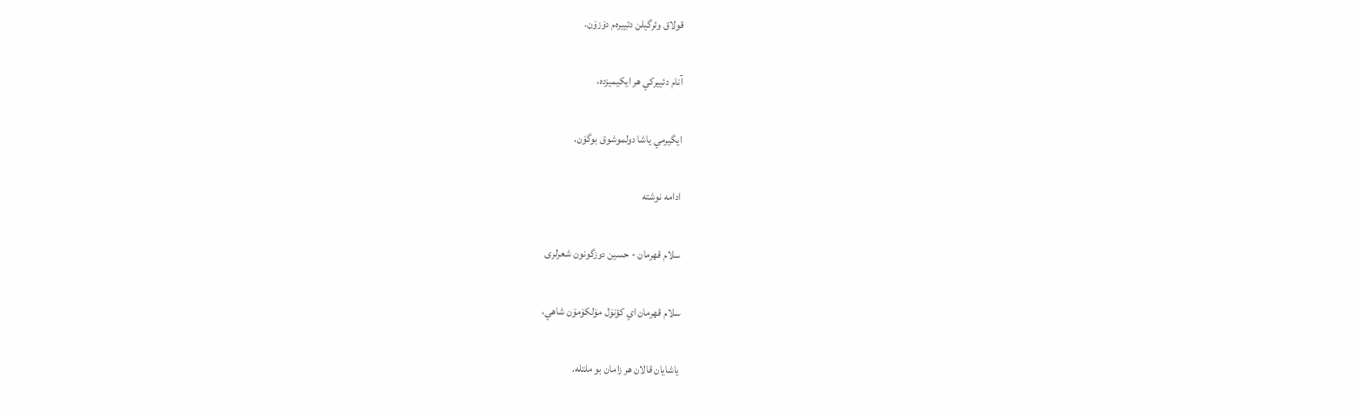قولاق وئرگيلن دئييره‌م دۆزۆن.

آنام دئييركي هر ايكيميزده،

ايگيرمي ياشا دولموشوق بوگۆن.

ادامه نوشته

سلام قهرمان - حسین دوزگونون شعرلری

سلام قهرمان اي كؤنۆل مۆلكۆمۆن شاهي‌‌‌،

ياشايان قالان هر زامان بو ملتله.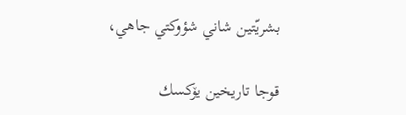بشريّتين شاني شؤوكتي جاهي‌‌‌،

قوجا تاريخين يۆكسك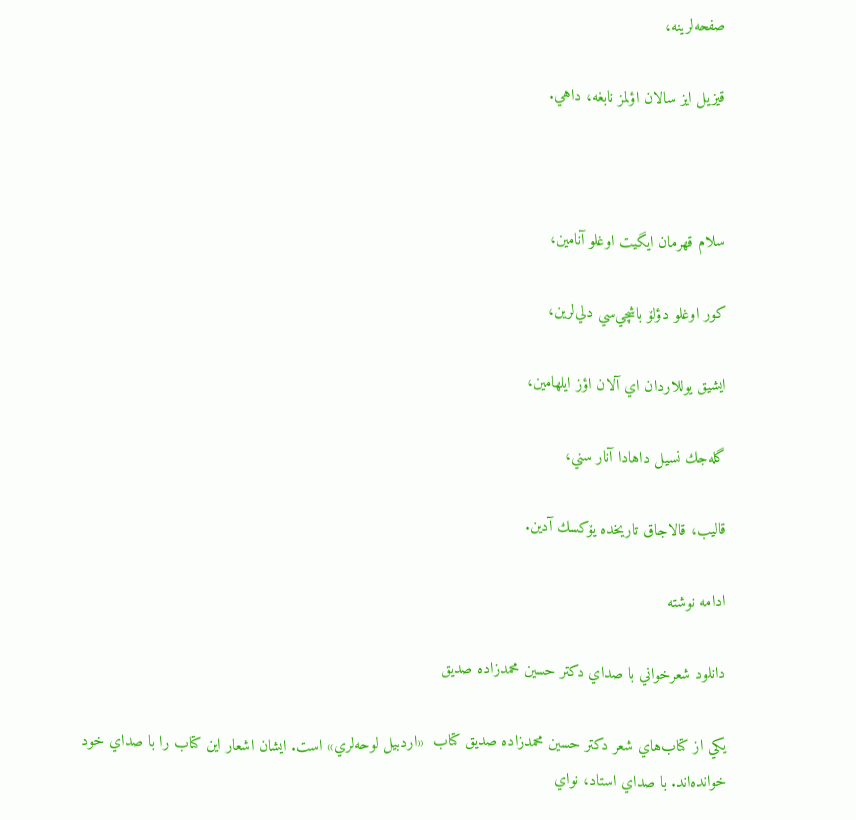صفحه‌لرينه‌‌‌،

قيزيل ايز سالان اؤلمز نابغه‌‌‌، داهي‌‌‌.



سلام قهرمان ايگيت اوغلو آنامين‌‌‌،

كور اوغلو دؤلۆ باشچي‌‌سي دلي‌لرين‌‌‌،

ايشيق يوللاردان اي آلان اؤز ايلهامين،

گله‌‌‌جك نسيل داهادا آنار سني‌‌‌،

قاليب‌‌‌، قالاجاق تاريخده يۆكسك آدين.

ادامه نوشته

دانلود شعرخواني با صداي دكتر حسين محمدزاده صديق

يكي از كتاب‌هاي شعر دكتر حسين محمدزاده صديق كتاب  «اردبيل لوحه‌لري» است. ايشان اشعار اين كتاب را با صداي خود خوانده‌اند. با صداي استاد، نواي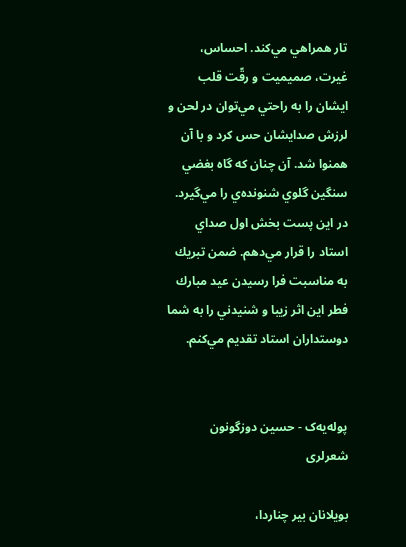تار همراهي مي‌كند. احساس، غيرت، صميميت و رقّت قلب ايشان را به راحتي مي‌توان در لحن و لرزش صدايشان حس كرد و با آن همنوا شد. آن چنان كه گاه بغضي سنگين گلوي شنونده‌ي را مي‌گيرد.
در اين پست بخش اول صداي استاد را قرار مي‌دهم. ضمن تبريك به مناسبت فرا رسيدن عيد مبارك فطر اين اثر زيبا و شنيدني را به شما دوستداران استاد تقديم مي‌كنم.


پوله‌یه‌ک - حسین دوزگونون شعرلری

بویلانان بیر چناردا‌‌‌،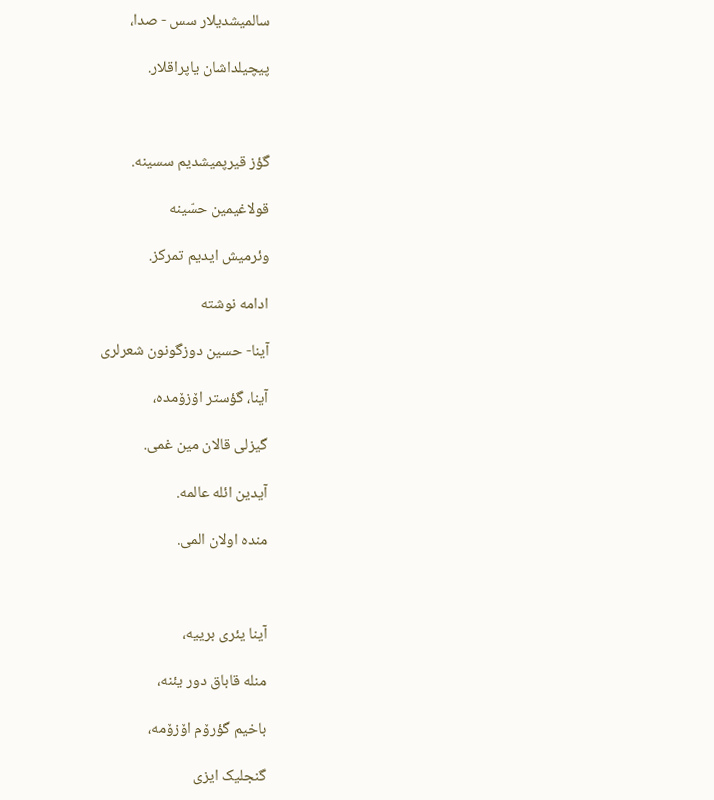سالمیشدیلار سس - صدا‌‌‌،

پیچیلداشان یاپراقلار.



گؤز قیرپمیشدیم سسینه‌‌‌.

قولاغیمین حسّینه

وئرمیش ایدیم تمرکز‌‌‌.

ادامه نوشته

آینا- حسین دوزگونون شعرلری

آینا‌‌‌، گؤستر اۆزۆمده‌‌‌،

گیزلی قالان مین غمی‌‌‌.

آیدین ائله عالمه‌‌‌.

منده اولان المی‌‌‌.



آینا یئری برییه‌‌‌،

منله قاباق دور یئنه‌‌‌،

باخیم گؤرۆم اۆزۆمه‌‌‌،

گنجلیک ایزی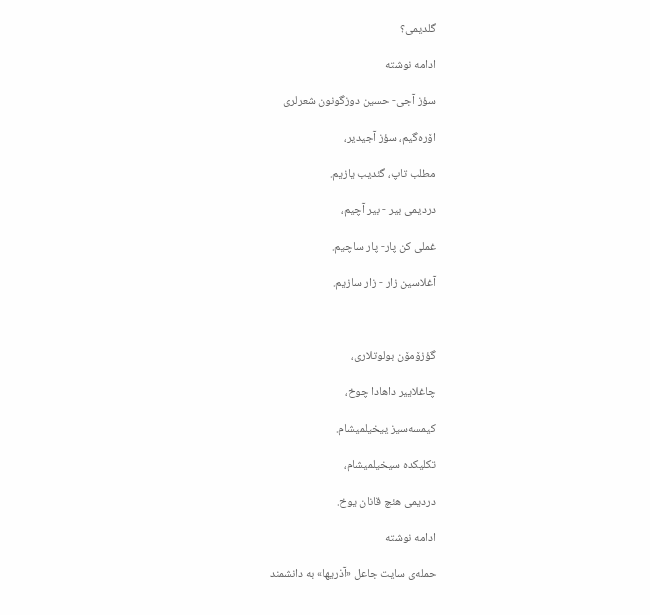گلدیمی‌؟

ادامه نوشته

سؤز آجی- حسین دوزگونون شعرلری

اۆره‌گیم‌‌‌، سؤز آجیدیر،

مطلب تاپ‌‌‌، گئدیب یازیم‌‌‌.

دردیمی بیر - بیر آچیم،

غملی کن پار- پار ساچیم.

آغلاسین زار - زار سازیم.



گؤزۆمۆن بولوتلاری‌‌‌،

چاغلاییر داهادا چوخ‌‌‌،

کیمسه‌‌سیز ییخیلمیشام.

تکلیکده سیخیلمیشام‌‌‌،

دردیمی هئچ قانان یوخ.

ادامه نوشته

حمله‌ی سایت جاعل «آذریها» به دانشمند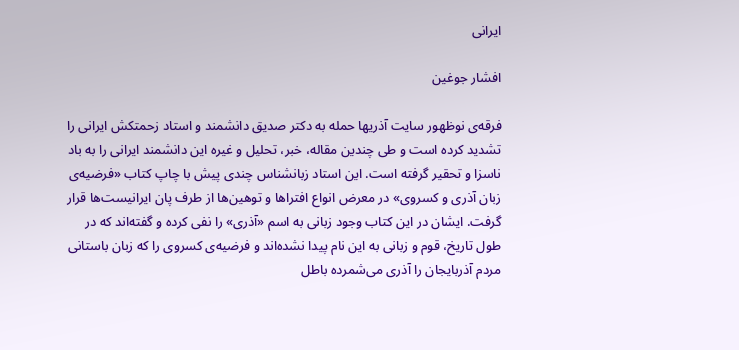ایرانی

افشار جوغین

فرقه‌ی نوظهور سایت آذریها حمله به دکتر صدیق دانشمند و استاد زحمتکش ایرانی را تشدید کرده است و طی چندین مقاله، خبر، تحلیل و غیره این دانشمند ایرانی را به باد ناسزا و تحقیر گرفته است. این استاد زبانشناس چندی پیش با چاپ کتاب «فرضیه‌ی زبان آذری و کسروی» در معرض انواع افتراها و توهین‌ها از طرف پان ایرانیست‌ها قرار گرفت. ایشان در این کتاب وجود زبانی به اسم «آذری» را نفی کرده و گفته‌اند که در طول تاریخ، قوم و زبانی به این نام پیدا نشده‌اند و فرضیه‌ی کسروی را که زبان باستانی مردم آذربایجان را آذری می‌شمرده باطل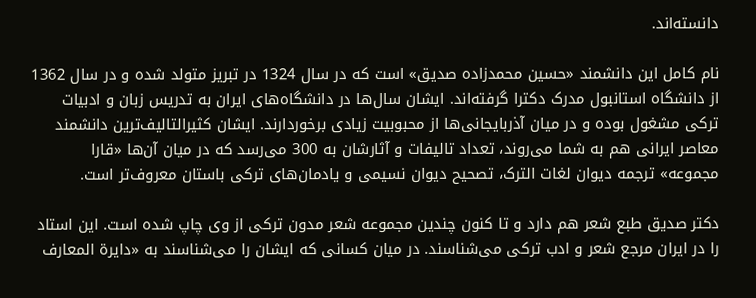دانسته‌اند.

نام کامل این دانشمند «حسین محمدزاده صدیق» است که در سال 1324 در تبریز متولد شده و در سال 1362 از دانشگاه استانبول مدرک دکترا گرفته‌اند. ایشان سال‌ها در دانشگاه‌های ایران به تدریس زبان و ادبیات ترکی مشغول بوده و در میان آذربایجانی‌ها از محبوبیت زیادی برخوردارند. ایشان کثیرالتالیف‌ترین دانشمند معاصر ایرانی هم به شما می‌روند، تعداد تالیفات و آثارشان به 300 می‌رسد که در میان آن‌ها «قارا مجموعه» ترجمه دیوان لغات الترک، تصحیح دیوان نسیمی و یادمان‌های ترکی باستان معروف‌تر است.

دکتر صدیق طبع شعر هم دارد و تا کنون چندین مجموعه شعر مدون ترکی از وی چاپ شده است. این استاد را در ایران مرجع شعر و ادب ترکی می‌شناسند. در میان کسانی که ایشان را می‌شناسند به «دایرة المعارف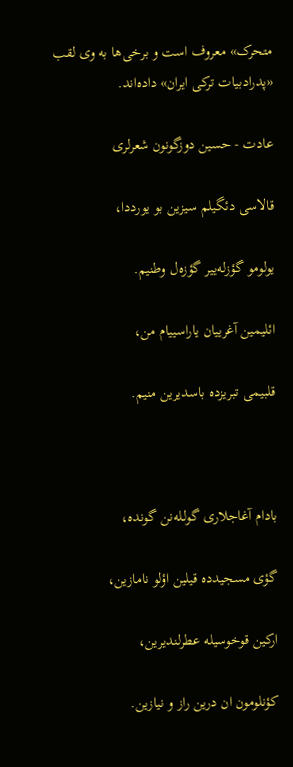متحرک» معروف است و برخی‌ها به وی لقب «پدرادبیات ترکی ایران» داده‌اند.

عادت - حسین دوزگونون شعرلری

قالاسی دئگیلم سیزین بو یورددا‌‌‌،

یولومو گؤزله‌ییر گؤزه‌ل وطنیم‌‌‌.

ائلیمین آغرییان یاراسییام من‌‌‌،

قلبیمی تبریزده باسدیرین منیم‌‌‌.



بادام آغاجلاری گولـله‌نن گونده‌‌‌،

گؤی مسجیدده قیلین اؤلو نامازین‌‌‌،

ارکین قوخوسیله عطرلندیرین‌‌‌،

کؤنلومون ان درین راز و نیازین‌‌‌.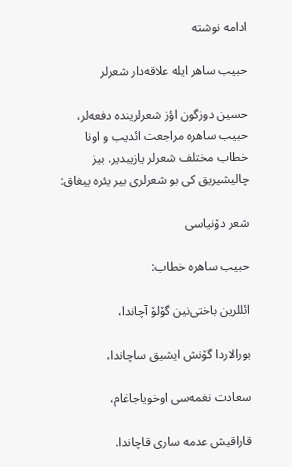ادامه نوشته

حبیب ساهر ایله علاقه‌دار شعرلر

حسین دوزگون اؤز شعرلرینده دفعه‌لر، حبیب ساهره مراجعت ائدیب و اونا خطاب مختلف شعرلر یازیبدیر. بیز چالیشیریق کی بو شعرلری بیر یئره ییغاق:

شعر دۆنیاسی

حبیب ساهره خطاب:

ائللرین باختی‌‌نین گۆلۆ آچاندا‌‌‌،

بورالاردا گۆنش ایشیق ساچاندا‌‌‌،

سعادت نغمه‌سی اوخویاجاغام،

قاراقیش عدمه ساری قاچاندا‌‌‌.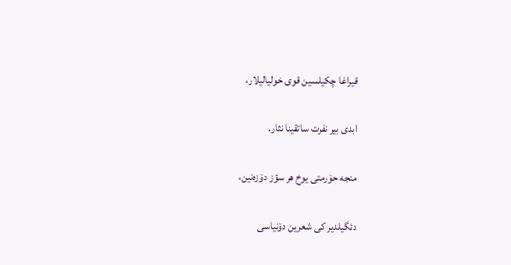قیراغا چکیلسین قوی خولیالیلار‌‌‌،

ابدی بیر نفرت ساتقینا نثار‌‌‌.

منجه حۆرمتی یوخ هر سؤز دۆزه‌نین،

دئگیلدیر کی شعرین دۆنیاسی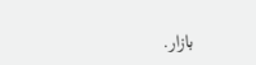بازار‌‌‌.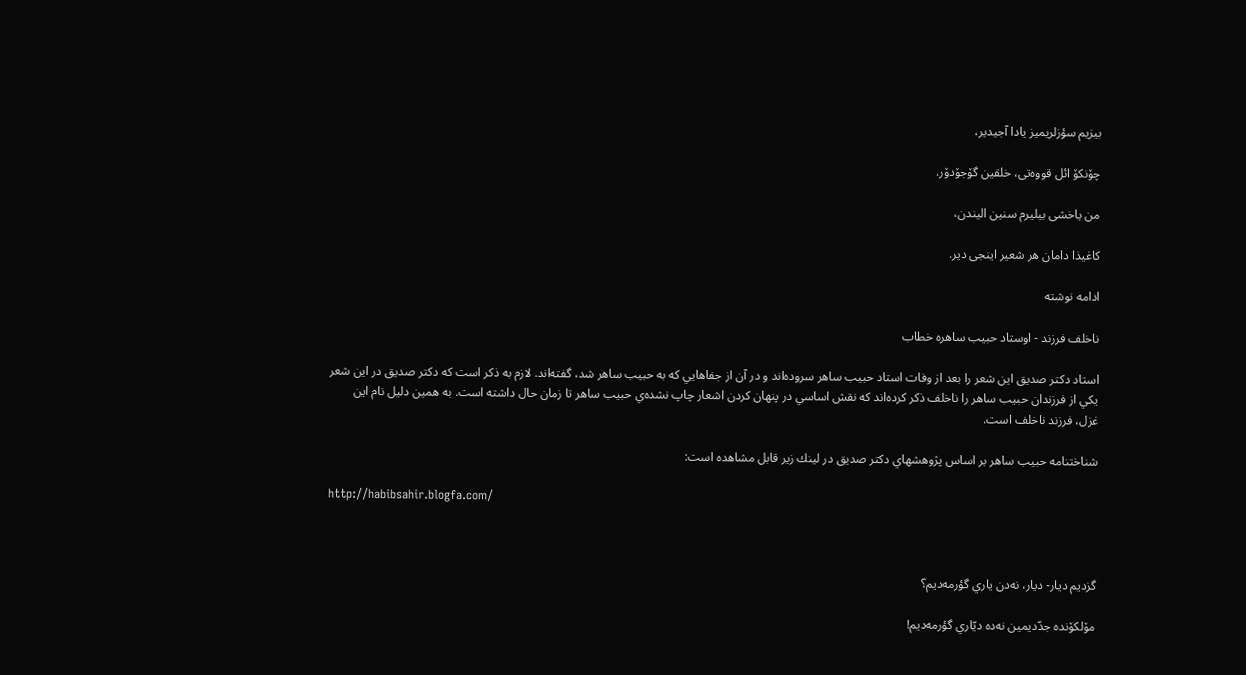بیزیم سؤزلریمیز یادا آجیدیر،

چۆنکۆ ائل قووه‌تی‌‌‌، خلقین گۆجۆدۆر‌‌‌.

من یاخشی بیلیرم سنین الیندن،

کاغیذا دامان هر شعیر اینجی دیر‌‌‌.

ادامه نوشته

ناخلف فرزند - اوستاد حبیب ساهره خطاب

استاد دكتر صديق اين شعر را بعد از وفات استاد حبيب ساهر سروده‌اند و در آن از جفاهايي كه به حبيب ساهر شد، گفته‌اند. لازم به ذكر است كه دكتر صديق در اين شعر يكي از فرزندان حبيب ساهر را ناخلف ذكر كرده‌اند كه نقش اساسي در پنهان كردن اشعار چاپ نشده‌ي حبيب ساهر تا زمان حال داشته است. به همين دليل نام اين غزل، فرزند ناخلف است.

شناختنامه حبيب ساهر بر اساس پژوهشهاي دكتر صديق در لينك زير قابل مشاهده است:

http://habibsahir.blogfa.com/



گزديم ديار- ديار، نه‌دن ياري گؤرمه‌ديم؟

مۆلكۆنده جدّديمين نه‌ده ديّاري گؤرمه‌ديم!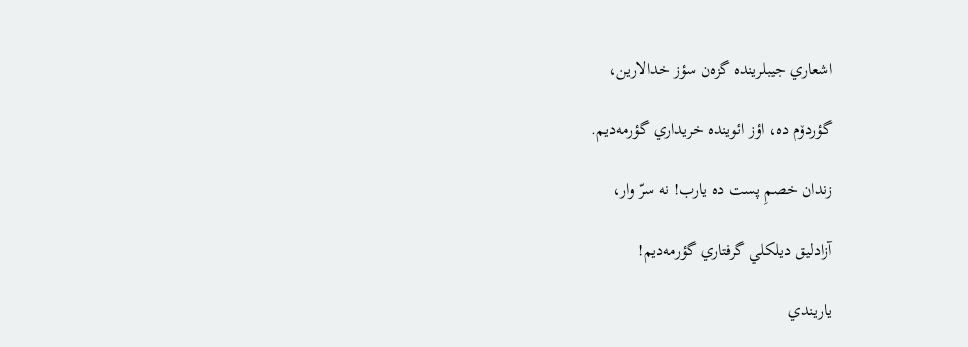اشعاري جيبلرينده گزه‌ن سؤز خدالارين،

گؤردۆم ده، اؤز ائوينده خريداري گؤرمه‌ديم.

زندان خصمِ پست ده يارب! نه سرّ وار،

آزادليق ديلكلي گرفتاري گؤرمه‌ديم!

ياريندي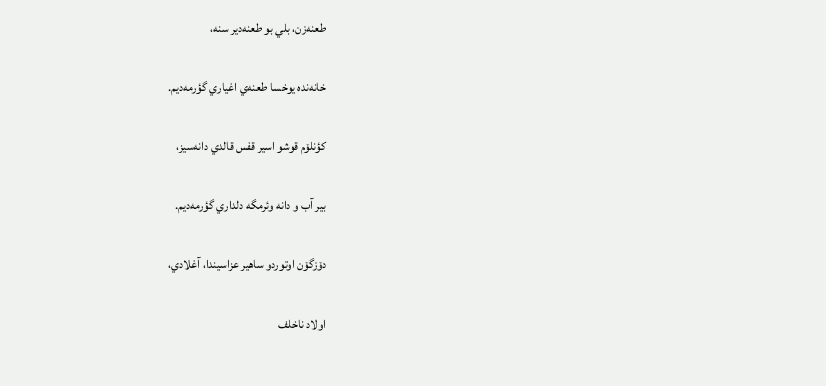طعنه‌زن، بلي بو طعنه‌دير سنه،

خانه‌نده يوخسا طعنه‌ي اغياري گؤرمه‌ديم.

كؤنلۆم قوشو اسير قفس قالدي دانه‌سيز،

بير آب و دانه وئرمگه دلداري گؤرمه‌ديم.

دۆزگۆن اوتوردو ساهير عزاسيندا، آغلادي،

اولاد ناخلف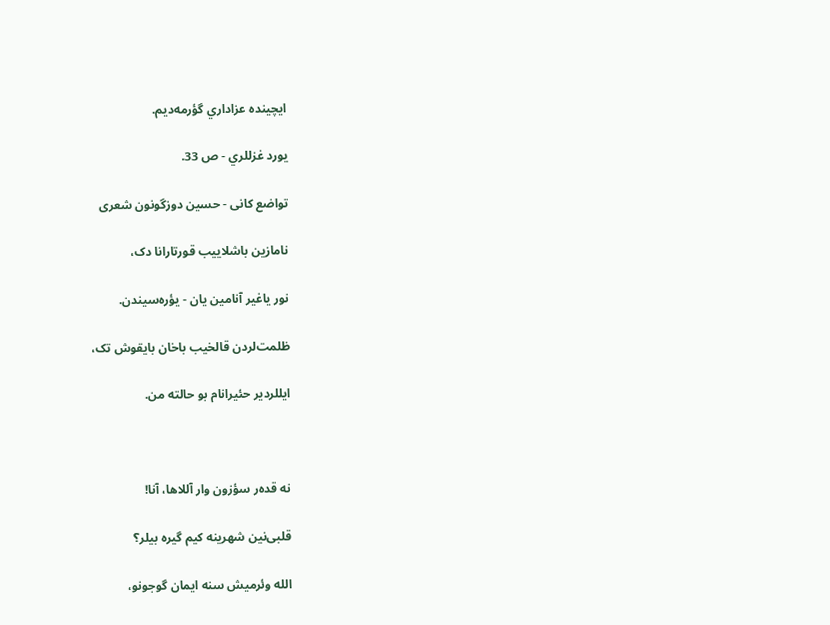ايچينده عزاداري گؤرمه‌ديم.

يورد غزللري - ص 33.

تواضع کانی - حسین دوزگونون شعری

نامازین باشلاییب قورتارانا دک،

نور یاغیر آنامین یان - یؤره‌‌سیندن‌‌‌.

ظلمت‌لردن قالخیب باخان بایقوش تک،

ایللردیر حئیرانام بو حالته من‌‌‌.



نه قده‌ر سؤزون وار آللاها‌‌‌، آنا‌!

قلبی‌نین شهرینه کیم گیره بیلر‌؟

الله وئرمیش سنه ایمان گوجونو‌‌‌،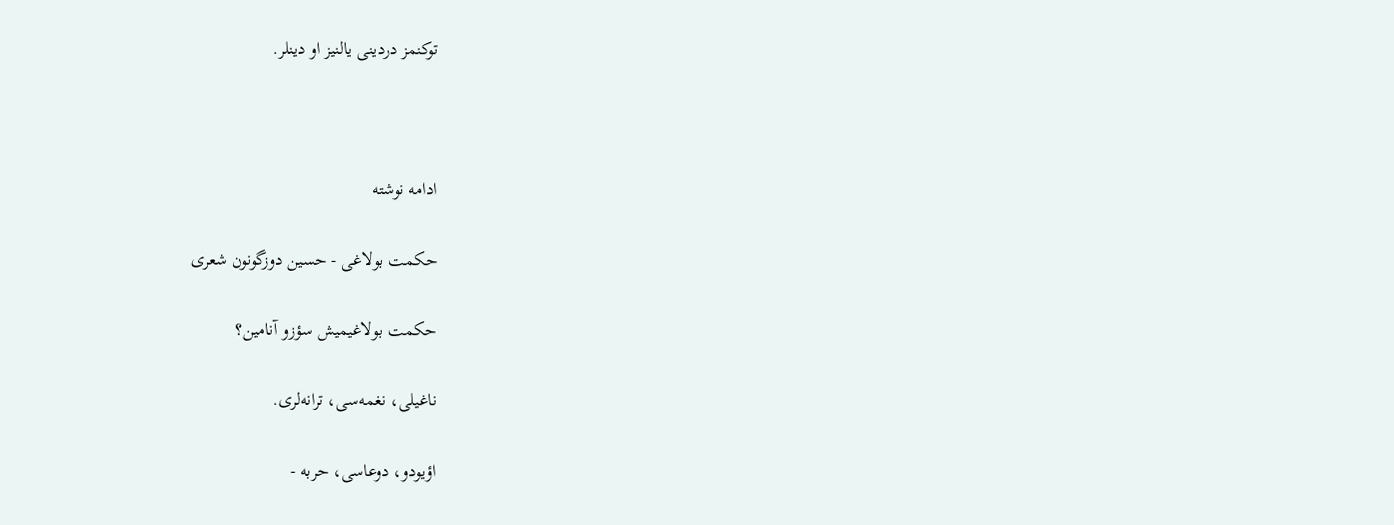توکنمز دردینی یالنیز او دینلر‌‌‌.



ادامه نوشته

حکمت بولاغی - حسین دوزگونون شعری

حکمت بولاغیمیش سؤزو آنامین‌؟

ناغیلی‌‌‌، نغمه‌‌سی‌‌‌، ترانه‌لری‌‌‌.

اؤیودو‌‌‌، دوعاسی‌‌‌، حربه -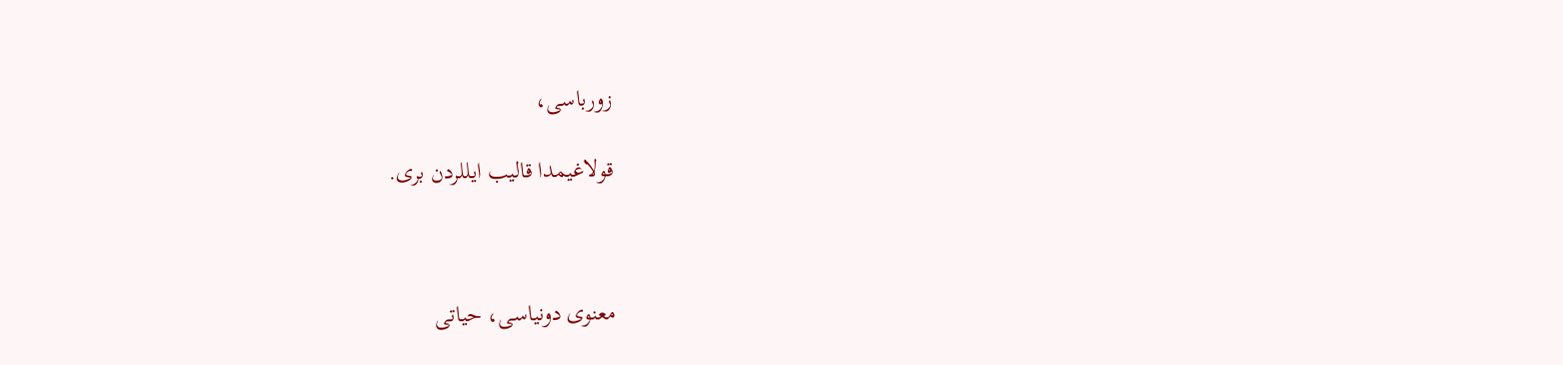زورباسی‌‌‌،

قولاغیمدا قالیب ایللردن بری‌‌‌.



معنوی دونیاسی‌‌‌، حیاتی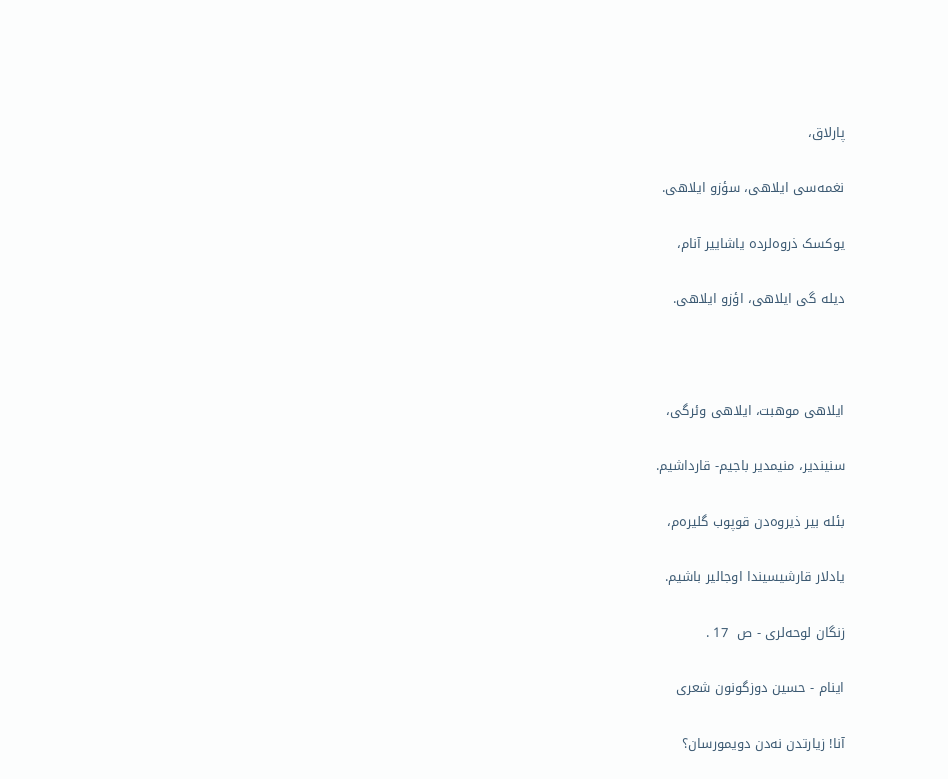پارلاق‌‌‌،

نغمه‌‌سی ایلاهی‌‌‌، سؤزو ایلاهی‌‌‌.

یوکسک ذروه‌لرده یاشاییر آنام،

دیله گی ایلاهی‌‌‌، اؤزو ایلاهی‌‌‌.



ایلاهی موهبت‌‌‌، ایلاهی وئرگی‌‌‌،

سنیندیر‌‌‌، منیمدیر باجیم‌‌‌- قارداشیم‌‌‌.

بئله بیر ذیروه‌دن قوپوب گلیره‌م‌‌‌،

یادلار قارشیسیندا اوجالیر باشیم‌‌‌.

زنگان لوحه‌لری - ص  17 .

اینام - حسین دوزگونون شعری

آنا! زیارتدن ‌‌نه‌دن دویمورسان‌؟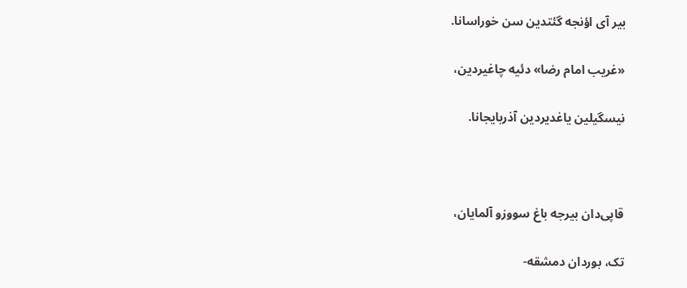بیر آی اؤنجه گئتدین سن خوراسانا‌‌‌.

«غریب امام رضا» دئیه چاغیردین‌‌‌،

نیسگیلین یاغدیردین آذربایجانا‌‌‌.



قاپی‌دان بیرجه باغ سووزو آلمایان‌‌‌،

تک‌‌‌، بوردان دمشقه‌‌‌-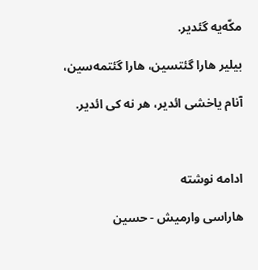مکّه‌یه گئدیر‌‌‌.

بیلیر هارا گئتسین‌‌‌، هارا گئتمه‌‌سین،

آنام یاخشی ائدیر‌‌‌، هر نه کی ائدیر‌‌‌.



ادامه نوشته

هاراسی وارمیش - حسین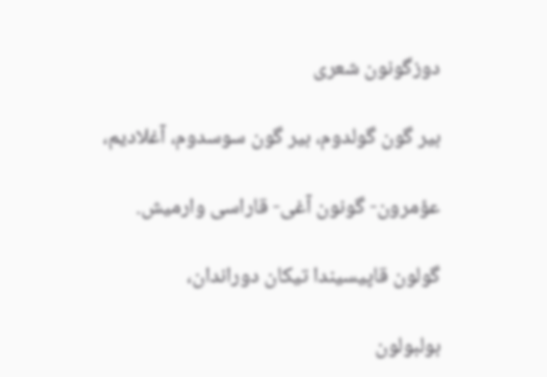دوزگونون شعری

بیر گون گولدوم‌‌‌، بیر گون سوسدوم‌‌‌، آغلادیم‌‌‌،

عؤمرون- گونون آغی- قاراسی وارمیش‌‌‌.

گولون قاپیسیندا تیکان دوراندان‌‌‌،

بولبولون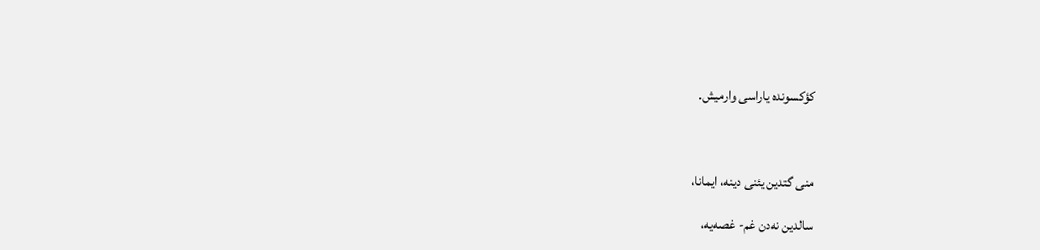کؤکسونده یاراسی وارمیش‌‌‌.



منی گتدین یئنی دینه‌‌‌، ایمانا‌‌‌،

سالدین ‌‌نه‌دن غم- غصه‌یه‌‌‌،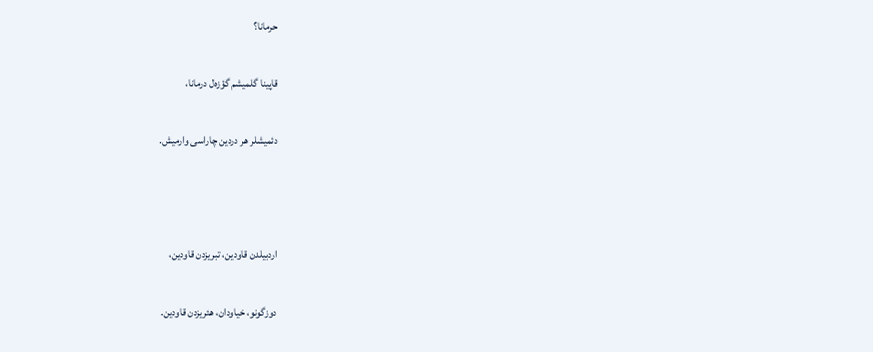حرمانا‌؟

قاپینا گلمیشم گؤزه‌ل درمانا‌‌‌،

دئمیشلر هر دردین چاراسی وارمیش‌‌‌.



اردبیلدن قاودین‌‌‌، تبریزدن قاودین‌‌‌،

دوزگونو‌‌‌، خیاودان‌‌‌، هئریزدن قاودین‌‌‌.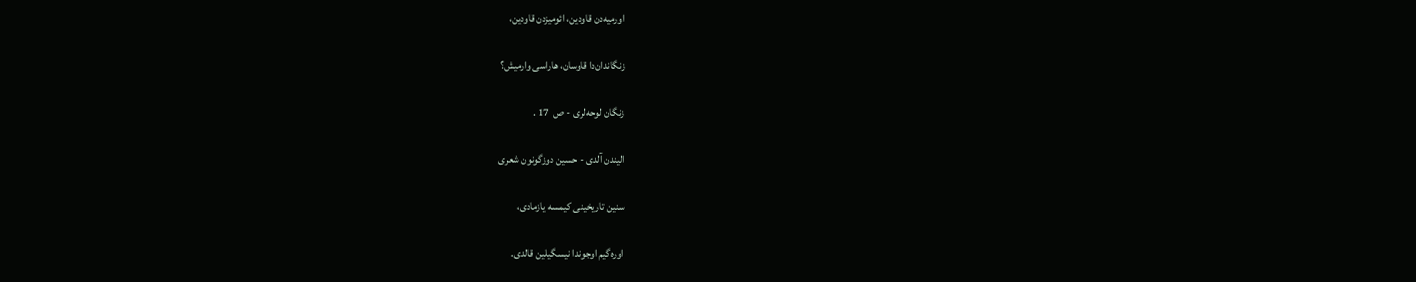اورمیه‌دن قاودین، ائومیزدن قاودین،

زنگاندان‌دا قاوسان، هاراسی وارمیش‌؟

زنگان لوحه‌لری - ص  17 .

الیندن آلدی - حسین دوزگونون شعری

سنین تاریخینی کیمسه یازمادی،

اوره‌گیم اوجوندا نیسگیلین قالدی‌‌‌.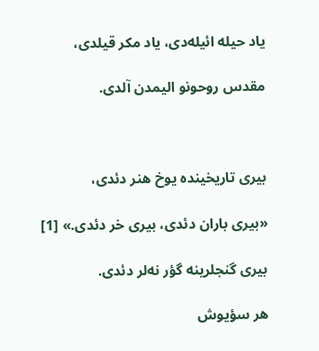یاد حیله ائیله‌دی‌‌‌، یاد مکر قیلدی،

مقدس روحونو الیمدن آلدی‌‌‌.



بیری تاریخینده یوخ هنر دئدی‌‌‌،

«بیری باران دئدی‌‌‌، بیری خر دئدی‌‌‌.» [1]

بیری گنجلرینه گؤر نه‌لر دئدی‌‌‌.

هر سؤیوش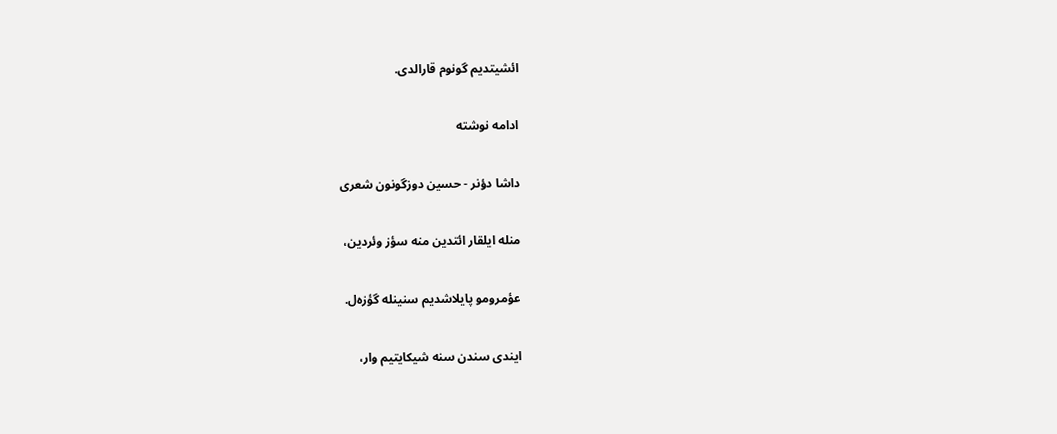ائشیتدیم گونوم قارالدی‌‌‌.

ادامه نوشته

داشا دؤنر - حسین دوزگونون شعری

منله ایلقار ائتدین منه سؤز وئردین‌‌‌،

عؤمرومو پایلاشدیم سنینله گؤزه‌ل‌‌‌.

ایندی سندن سنه شیکایتیم وار‌‌‌،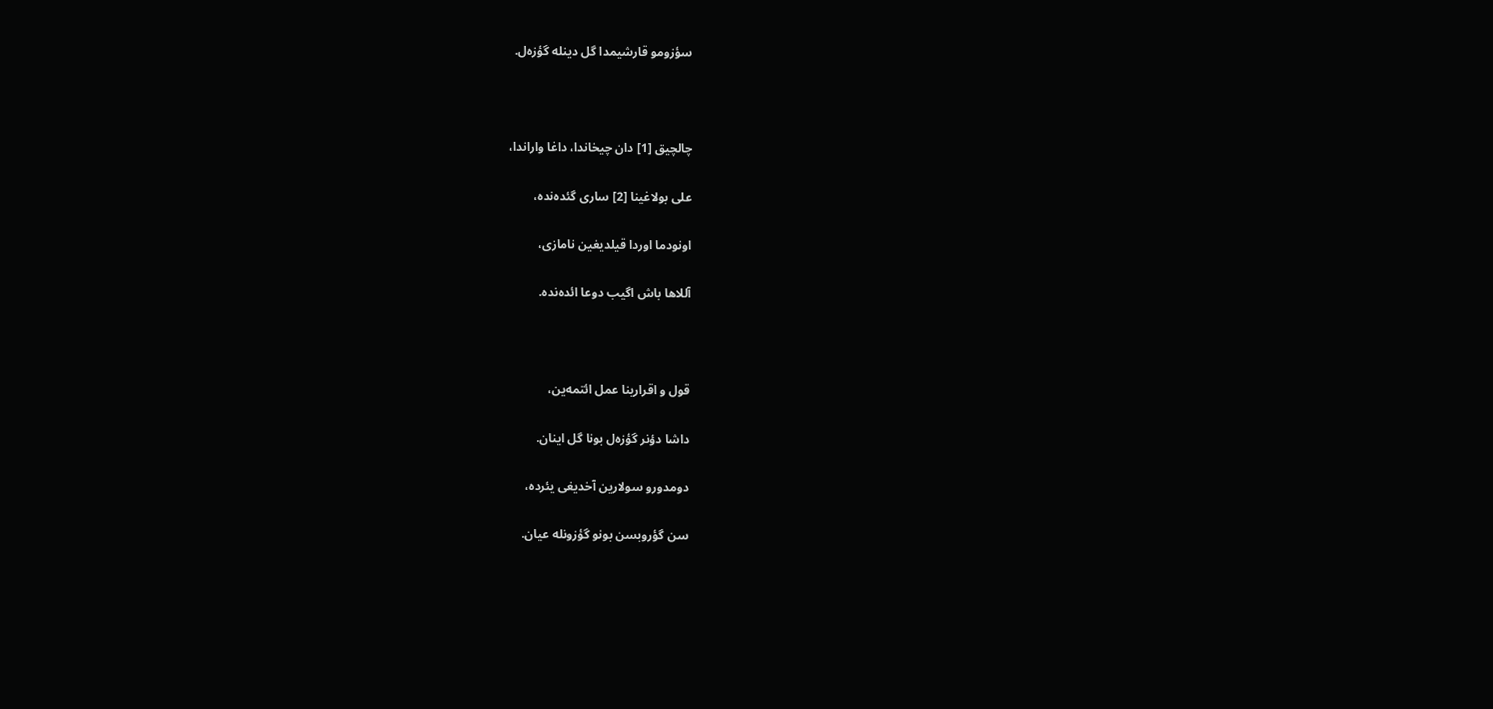سؤزومو قارشیمدا گل دینله گؤزه‌ل‌‌‌.



چالچیق [1] دان چیخاندا‌‌‌، داغا واراندا‌‌‌،

علی بولاغینا [2] ساری گئده‌نده‌‌‌،

اونودما اوردا قیلدیغین نامازی،

آللاها باش اگیب دوعا ائده‌نده‌‌‌‌‌‌.



قول و اقرارینا عمل ائتمه‌ین‌‌‌،

داشا دؤنر گؤزه‌ل بونا گل اینان‌‌‌.

دومدورو سولارین آخدیغی یئرده،

سن گؤروبسن بونو گؤزونله عیان‌‌‌.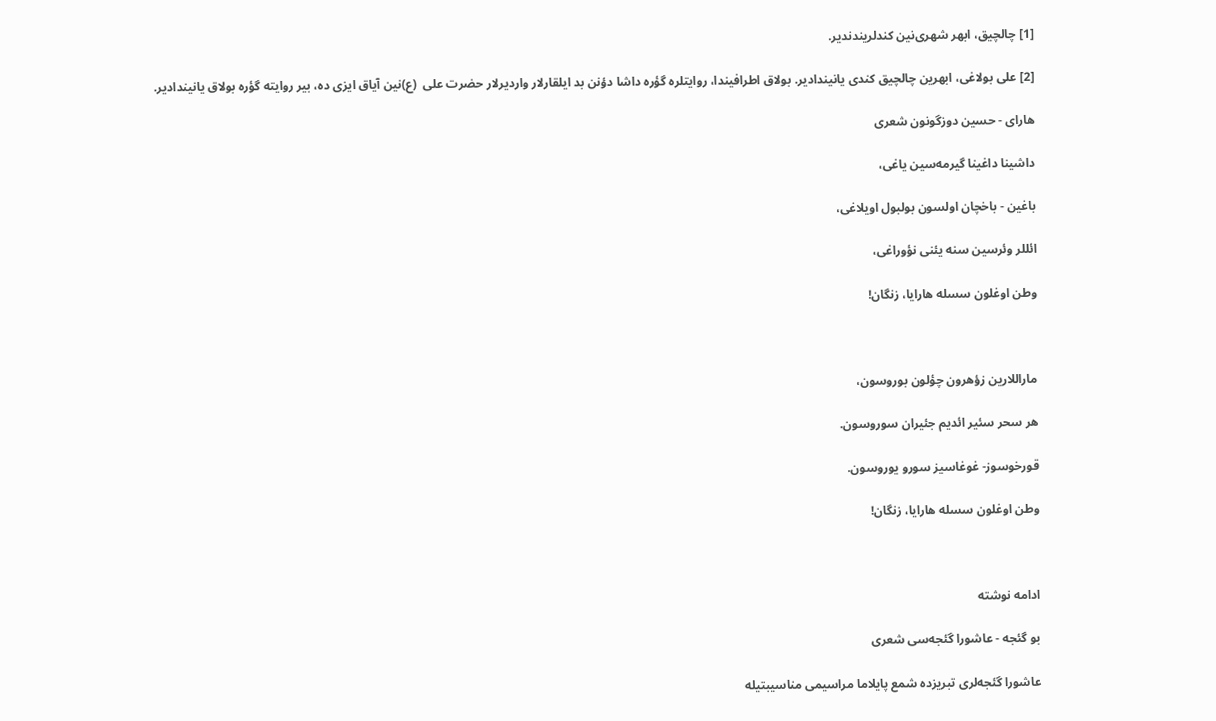[1] چالچیق‌‌‌، ابهر شهری‌نین کندلریندندیر‌‌‌.

[2] علی بولاغی‌‌‌، ابهرین چالچیق کندی یانیندادیر‌‌‌. بولاق اطرافیندا‌‌‌، روایتلره گؤره داشا دؤنن بد ایلقارلار واردیرلار حضرت علی  (ع)نین آیاق ایزی ده‌‌‌، بیر روایته گؤره بولاق یانیندادیر‌‌‌.

هارای - حسین دوزگونون شعری

داشینا داغینا گیرمه‌‌سین یاغی،

باغین - باخچان اولسون بولبول اویلاغی،

ائللر وئرسین سنه یئنی نؤوراغی،

وطن اوغلون سسله هارایا‌‌‌، زنگان‌!



ماراللارین زؤهرون چؤلون بوروسون‌‌‌،

هر سحر سئیر ائدیم جئیران سوروسون‌‌‌.

قورخوسوز- غوغاسیز سورو یوروسون‌‌‌.

وطن اوغلون سسله هارایا‌‌‌، زنگان‌!



ادامه نوشته

بو گئجه - عاشورا گئجه‌سی شعری

عاشورا گئجه‌لری تبریزده شمع پایلاما مراسیمی مناسیبتیله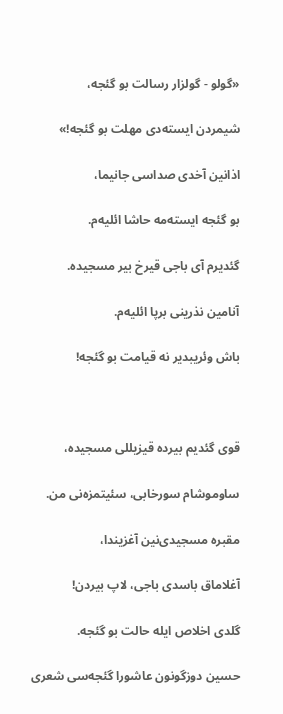«گولو - گولزار رسالت بو گئجه،

شیمردن ایسته‌دی مهلت بو گئجه!»

اذانین آخدی صداسی جانیما،

بو گئجه ایسته‌مه حاشا ائلیه‌م.

گئدیرم آی باجی قیرخ بیر مسجیده.

آنامین نذرینی برپا ائلیه‌م.

باش وئریبدیر نه قیامت بو گئجه!



قوی گئدیم بیرده قیزیللی مسجیده،

ساوموشام سورخابی، سئیتمزه‌نی من.

مقبره مسجیدی‌نین آغزیندا،

آغلاماق باسدی باجی، لاپ بیردن!

گلدی اخلاص ایله حالت بو گئجه.

حسین دوزگونون عاشورا گئجه‌سی شعری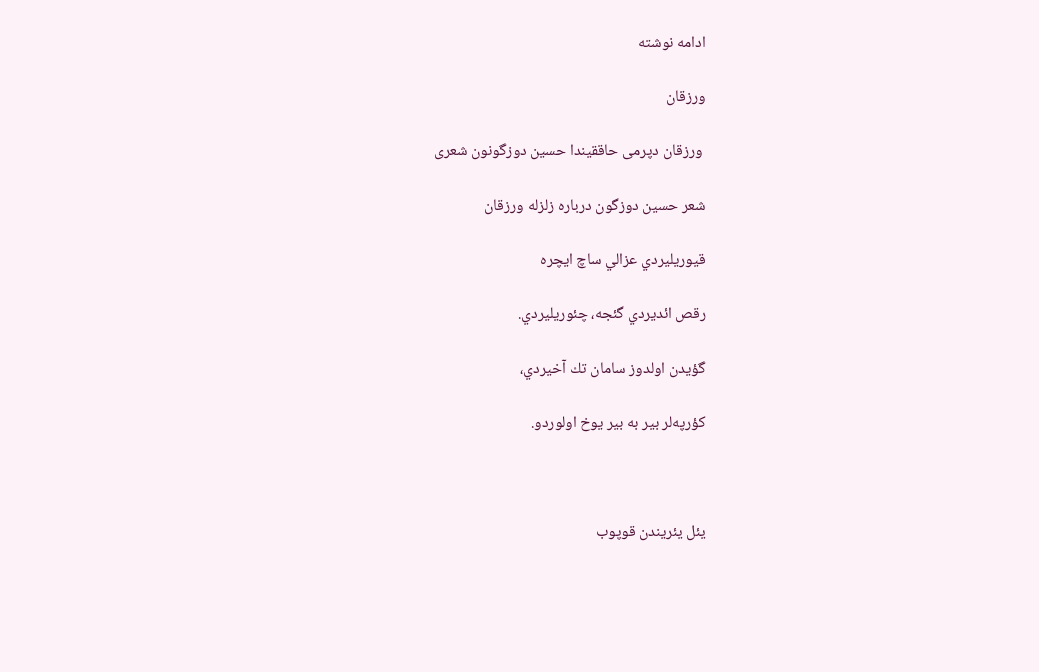ادامه نوشته

ورزقان

 ورزقان دپرمی حاققیندا حسین دوزگونون شعری

شعر حسین دوزگون درباره زلزله ورزقان

قيوريليردي عزالي ساچ ايچره

رقص ائديردي گئجه، چئوريليردي.

گؤيدن اولدوز سامان تك آخيردي،

كؤرپه‌لر بير به بير يوخ اولوردو.



يئل يئريندن قوپوب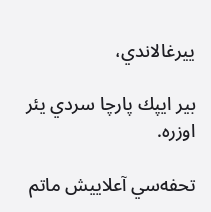ييرغالاندي،

بير ايپك پارچا سردي يئر اوزره.

تحفه‌سي آعلاييش ماتم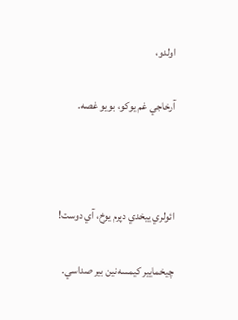اولدو،

آرخاجي غم يوكو، بويو غصه.



ائولري ييخدي دپرم يوخ، آي دوست!

چيخمايير كيمسه‌نين بير صداسي.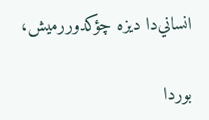انساني‌دا ديزه چؤكدوررميش،

بوردا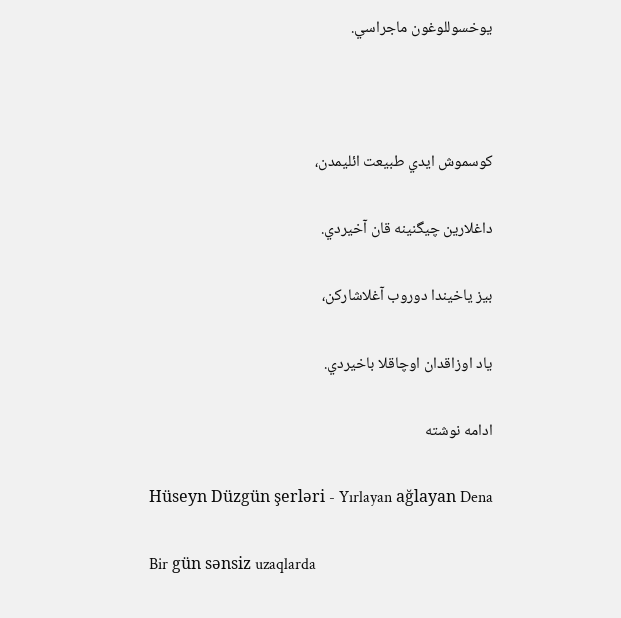يوخسوللوغون ماجراسي.



كوسموش ايدي طبيعت ائليمدن،

داغلارين چيگنينه قان آخيردي.

بيز ياخيندا دوروب آغلاشاركن،

ياد اوزاقدان اوچاقلا باخيردي.

ادامه نوشته

Hüseyn Düzgün şerləri - Yırlayan ağlayan Dena

Bir gün sənsiz uzaqlarda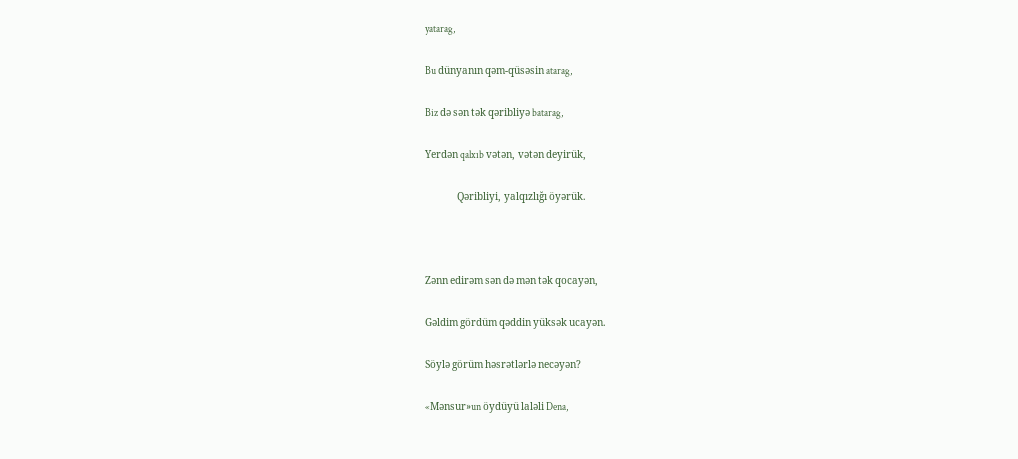yatarag,

Bu dünyanın qəm-qüsəsin atarag,

Biz də sən tək qəribliyə batarag,

Yerdən qalxıb vətən, vətən deyirük,

                Qəribliyi, yalqızlığı öyərük.



Zənn edirəm sən də mən tək qocayən,

Gəldim gördüm qəddin yüksək ucayən.

Söylə görüm həsrətlərlə necəyən?

«Mənsur»un öydüyü laləli Dena,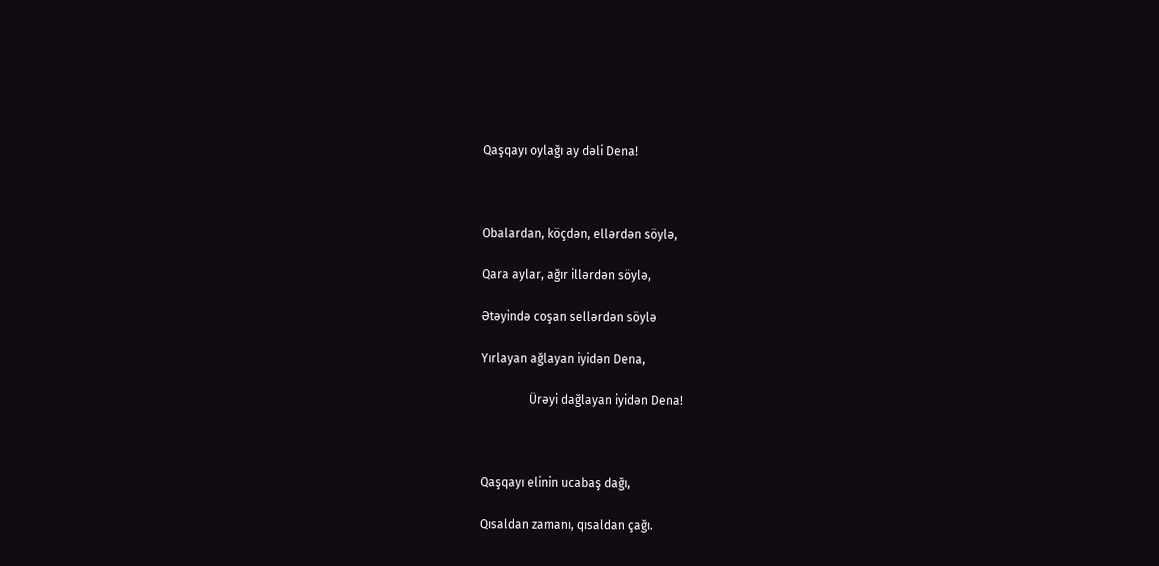Qaşqayı oylağı ay dəli Dena!



Obalardan, köçdən, ellərdən söylə,

Qara aylar, ağır illərdən söylə,

Ətəyində coşan sellərdən söylə

Yırlayan ağlayan iyidən Dena,

                Ürəyi dağlayan iyidən Dena!



Qaşqayı elinin ucabaş dağı,

Qısaldan zamanı, qısaldan çağı.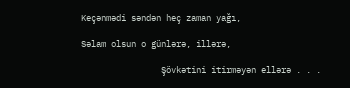Keçənmədi səndən heç zaman yağı,

Səlam olsun o günlərə, illərə,

                Şövkətini itirməyən ellərə . . .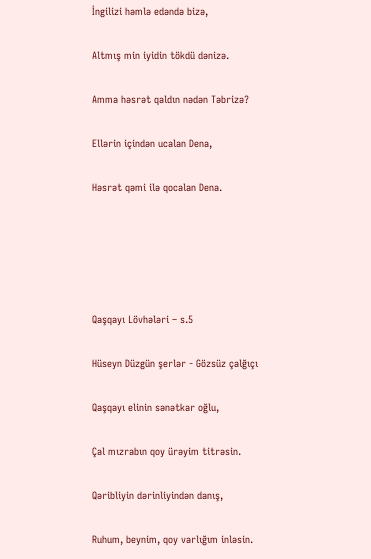İngilizi həmlə edəndə bizə,

Altmış min iyidin tökdü dənizə.

Amma həsrət qaldın nədən Təbrizə?

Ellərin içindən ucalan Dena,

Həsrət qəmi ilə qocalan Dena.





Qaşqayı Lövhələri – s.5

Hüseyn Düzgün şerlər - Gözsüz çalğıçı

Qaşqayı elinin sənətkar oğlu,

Çal mızrabın qoy ürəyim titrəsin.

Qəribliyin dərinliyindən danış,

Ruhum, beynim, qoy varlığım inləsin.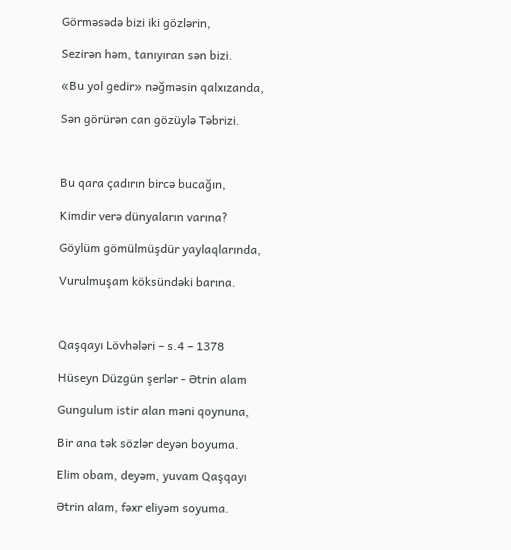Görməsədə bizi iki gözlərin,

Sezirən həm, tanıyıran sən bizi.

«Bu yol gedir» nəğməsin qalxızanda,

Sən görürən can gözüylə Təbrizi.



Bu qara çadırın bircə bucağın,

Kimdir verə dünyaların varına?

Göylüm gömülmüşdür yaylaqlarında,

Vurulmuşam köksündəki barına.



Qaşqayı Lövhələri – s.4 – 1378

Hüseyn Düzgün şerlər - Ətrin alam

Gungulum istir alan məni qoynuna,

Bir ana tək sözlər deyən boyuma.

Elim obam, deyəm, yuvam Qaşqayı

Ətrin alam, fəxr eliyəm soyuma.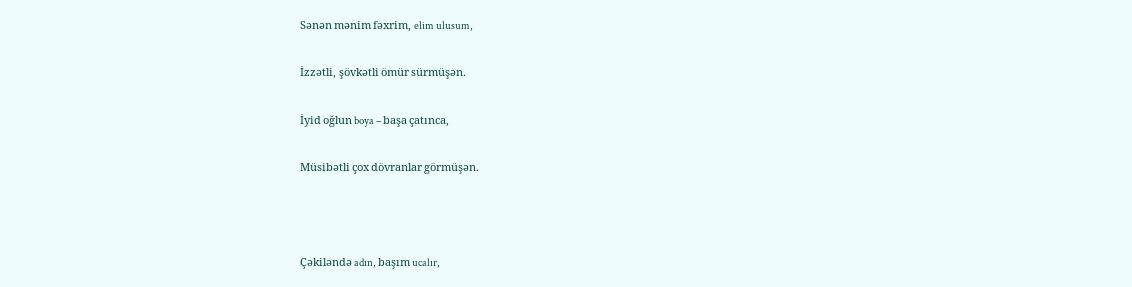Sənən mənim fəxrim, elim ulusum,

İzzətli, şövkətli ömür sürmüşən.

İyid oğlun boya – başa çatınca,

Müsibətli çox dövranlar görmüşən.



Çəkiləndə adın, başım ucalır,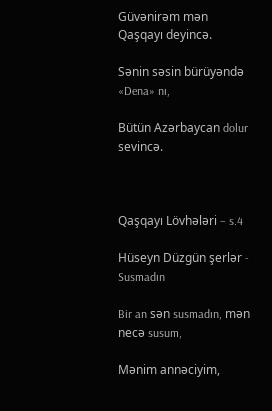Güvənirəm mən Qaşqayı deyincə.

Sənin səsin bürüyəndə «Dena» nı,

Bütün Azərbaycan dolur sevincə.



Qaşqayı Lövhələri – s.4

Hüseyn Düzgün şerlər - Susmadın

Bir an sən susmadın, mən necə susum,

Mənim annəciyim,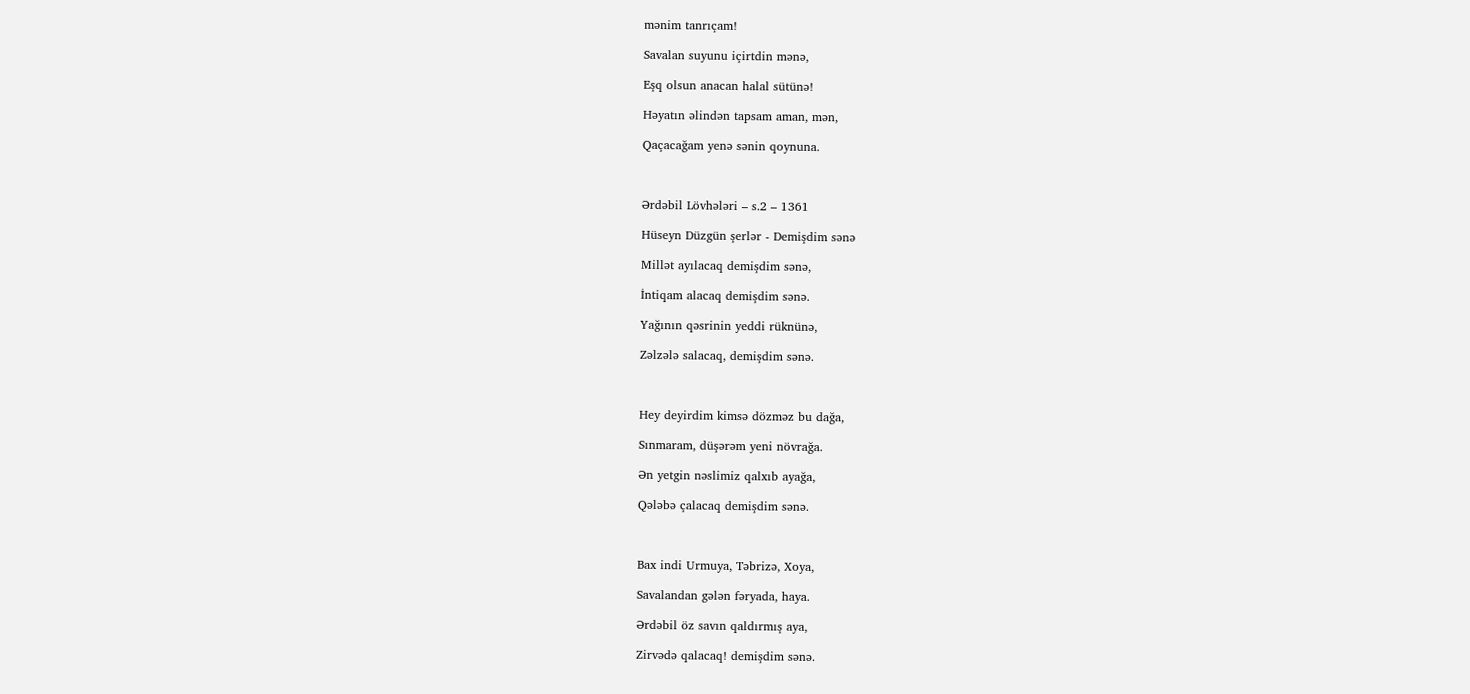mənim tanrıçam!

Savalan suyunu içirtdin mənə,

Eşq olsun anacan halal sütünə!

Həyatın əlindən tapsam aman, mən,

Qaçacağam yenə sənin qoynuna.



Ərdəbil Lövhələri – s.2 – 1361

Hüseyn Düzgün şerlər - Demişdim sənə

Millət ayılacaq demişdim sənə,

İntiqam alacaq demişdim sənə.

Yağının qəsrinin yeddi rüknünə,

Zəlzələ salacaq, demişdim sənə.



Hey deyirdim kimsə dözməz bu dağa,

Sınmaram, düşərəm yeni növrağa.

Ən yetgin nəslimiz qalxıb ayağa,

Qələbə çalacaq demişdim sənə.



Bax indi Urmuya, Təbrizə, Xoya,

Savalandan gələn fəryada, haya.

Ərdəbil öz savın qaldırmış aya,

Zirvədə qalacaq! demişdim sənə.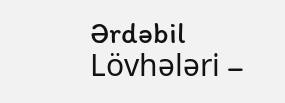Ərdəbil Lövhələri –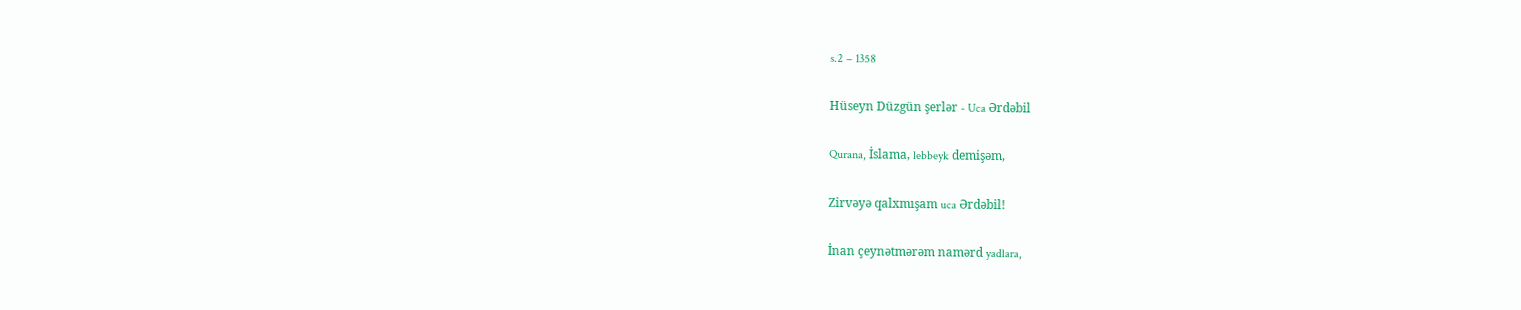s.2 – 1358

Hüseyn Düzgün şerlər - Uca Ərdəbil

Qurana, İslama, lebbeyk demişəm,

Zirvəyə qalxmışam uca Ərdəbil!

İnan çeynətmərəm namərd yadlara,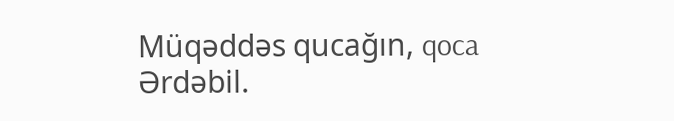Müqəddəs qucağın, qoca Ərdəbil.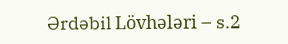Ərdəbil Lövhələri – s.2